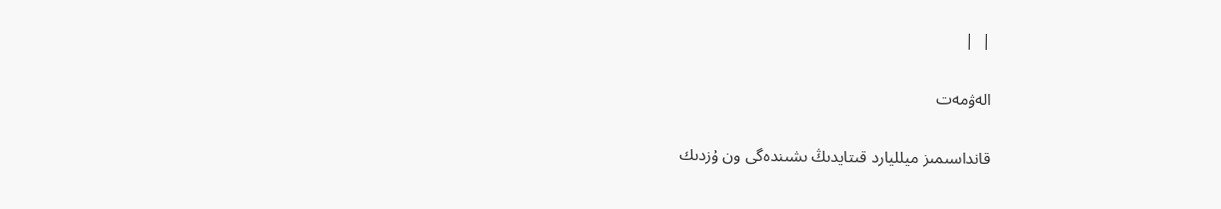|  |

الەۋمەت

قانداسىمىز ميلليارد قىتايدىڭ ىشىندەگى ون ۇزدىك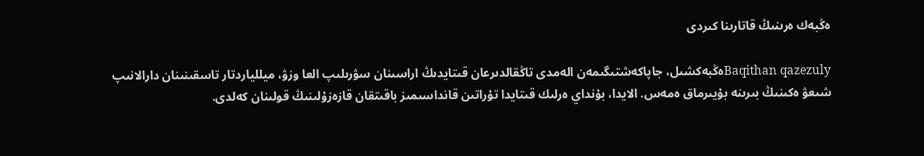ەڭبەك ەرىنىڭ قاتارىنا كىردى

Baqithan qazezulyەڭبەكشىل، جاپاكەشتىگىمەن الەمدى تاڭقالدىرعان قىتايدىڭ اراسىنان سۋرىلىپ العا وزۋ، ميللياردتار تاسقىنىنان دارالانىپ شىعۋ ەكىنىڭ بىرىنە بۇيىرماق ەمەس. الايدا، بۇنداي ەرلىك قىتايدا تۇراتىن قانداسىمىز باقىتقان قازەزۇلىنىڭ قولىنان كەلدى.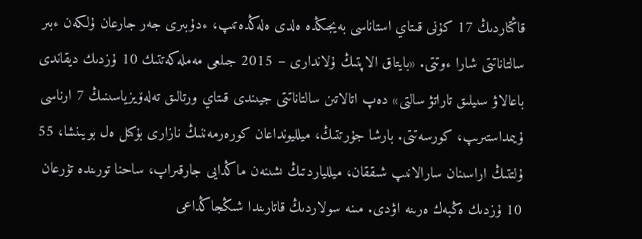قاڭتاردىڭ 17 كۇنى قىتاي استاناسى بەيجىڭدە ەلدى ەلەڭدەتىپ، ءدۇبىرى جەر جارعان ۇلكەن ءبىر سالتاناتتى شارا ءوتتى. «بايتاق الاپتىڭ ۇلاندارى – 2015 جىلعى مەملەكەتتىك 10 ۇزدىك ديقاندى باعالاۋ سىيلىق تاراتۋ سالتى» دەپ اتالاتىن سالتاناتتى جيىندى قىتاي ورتالىق تەلەۆيزياسىنىڭ 7 ارناسى ۇيىمداستىرىپ، كورسەتتى. بارشا جۇرتتىڭ، ميلليونداعان كورەرمەننىڭ نازارى بۇكىل ەل بويىنشا، 55 ۇلتتىڭ اراسىنان سارالانىپ شىققان، ميللياردتىڭ ىشىنەن ماڭدايى جارقىراپ، ساحنا تورىندە تۇرعان 10 ۇزدىك ەڭبەك ەرىنە اۋدى. مىنە سولاردىڭ قاتارىندا شىڭجاڭداعى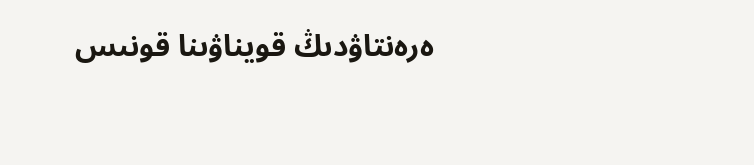ەرەنتاۋدىڭ قويناۋىنا قونىس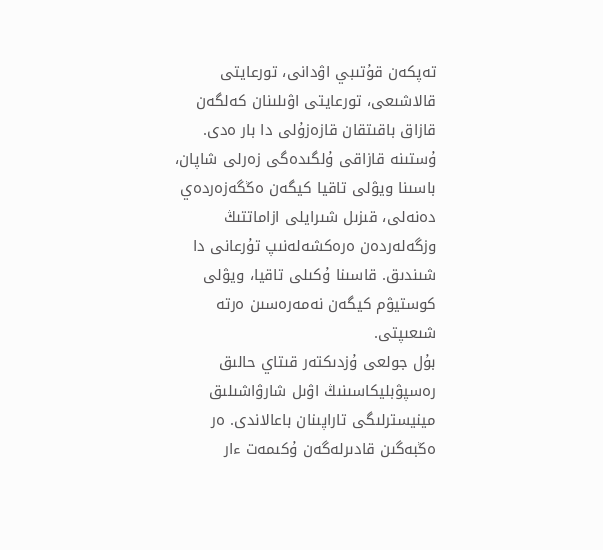تەپكەن قۇتىبي اۋدانى، تورعايتى قالاشىعى، تورعايتى اۋىلىنان كەلگەن قازاق باقىتقان قازەزۇلى دا بار ەدى.
ۇستىنە قازاقى ۇلگىدەگى زەرلى شاپان، باسىنا ويۋلى تاقيا كيگەن ەڭگەزەردەي دەنەلى، قىزىل شىرايلى ازاماتتىڭ وزگەلەردەن ەرەكشەلەنىپ تۇرعانى دا شىندىق. قاسىنا ۇكىلى تاقيا، ويۋلى كوستيۋم كيگەن نەمەرەسىن ەرتە شىعىپتى.
بۇل جولعى ۇزدىكتەر قىتاي حالىق رەسپۋبليكاسىنىڭ اۋىل شارۋاشىلىق مينيسترلىگى تاراپىنان باعالاندى. ەر ەڭبەگىن قادىرلەگەن ۇكىمەت ءار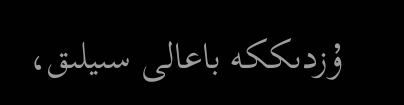ۇزدىككە باعالى سىيلىق،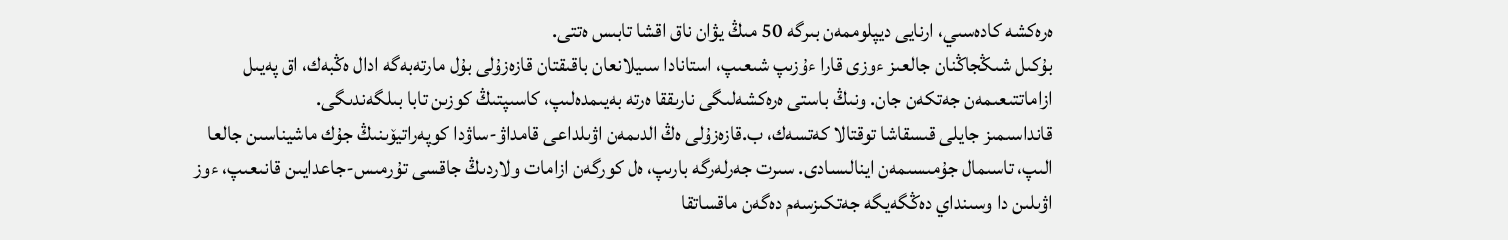ەرەكشە كادەسىي، ارنايى ديپلوممەن بىرگە 50 مىڭ يۋان ناق اقشا تابىس ەتتى.
بۇكىل شىڭجاڭنان جالعىز ءوزى قارا ءۇزىپ شىعىپ، استانادا سىيلانعان باقىقتان قازەزۇلى بۇل مارتەبەگە ادال ەڭبەك، اق پەيىل ازاماتتىعىمەن جەتكەن جان. ونىڭ باستى ەرەكشەلىگى نارىققا ەرتە بەيىمدەلىپ، كاسىپتىڭ كوزىن تابا بىلگەندىگى.
قانداسىمىز جايلى قىسقاشا توقتالا كەتسەك، ب.قازەزۇلى ەڭ الدىمەن اۋىلداعى قامداۋ-ساۋدا كوپەراتيۆىنىڭ جۇك ماشيناسىن جالعا الىپ، تاسىمال جۇمىسىمەن اينالىسادى. سىرت جەرلەرگە بارىپ، ەل كورگەن ازامات ولاردىڭ جاقسى تۇرمىس-جاعدايىن قانىعىپ، ءوز اۋىلىن دا وسىنداي دەڭگەيگە جەتكىزسەم دەگەن ماقساتقا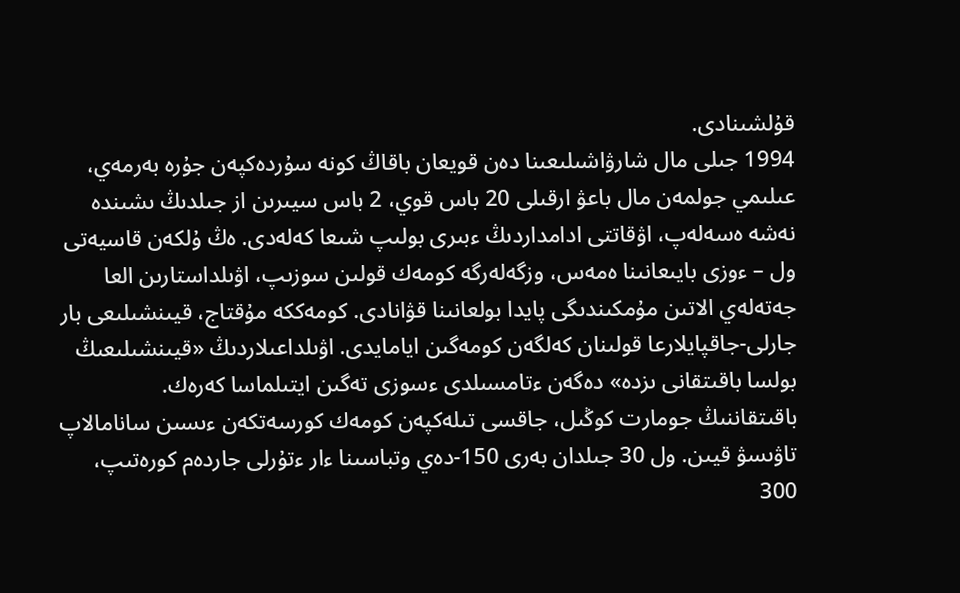قۇلشىنادى.
1994 جىلى مال شارۋاشىلىعىنا دەن قويعان باقاڭ كونە سۇردەكپەن جۇرە بەرمەي، عىلىمي جولمەن مال باعۋ ارقىلى 20 باس قوي، 2 باس سيىرىن از جىلدىڭ ىشىندە نەشە ەسەلەپ، اۋقاتتى ادامداردىڭ ءبىرى بولىپ شىعا كەلەدى. ەڭ ۇلكەن قاسيەتى ول – ءوزى بايىعانىنا ەمەس، وزگەلەرگە كومەك قولىن سوزىپ، اۋىلداستارىن العا جەتەلەي الاتىن مۇمكىندىگى پايدا بولعانىنا قۋانادى. كومەككە مۇقتاج، قيىنشىلىعى بار جارلى-جاقپايلارعا قولىنان كەلگەن كومەگىن ايامايدى. اۋىلداعىلاردىڭ «قيىنشىلىعىڭ بولسا باقىتقانى ىزدە» دەگەن ءتامسىلدى ءسوزى تەگىن ايتىلماسا كەرەك.
باقىتقاننىڭ جومارت كوڭىل، جاقسى تىلەكپەن كومەك كورسەتكەن ءىسىن سانامالاپ تاۋىسۋ قيىن. ول 30 جىلدان بەرى 150-دەي وتباسىنا ءار ءتۇرلى جاردەم كورەتىپ، 300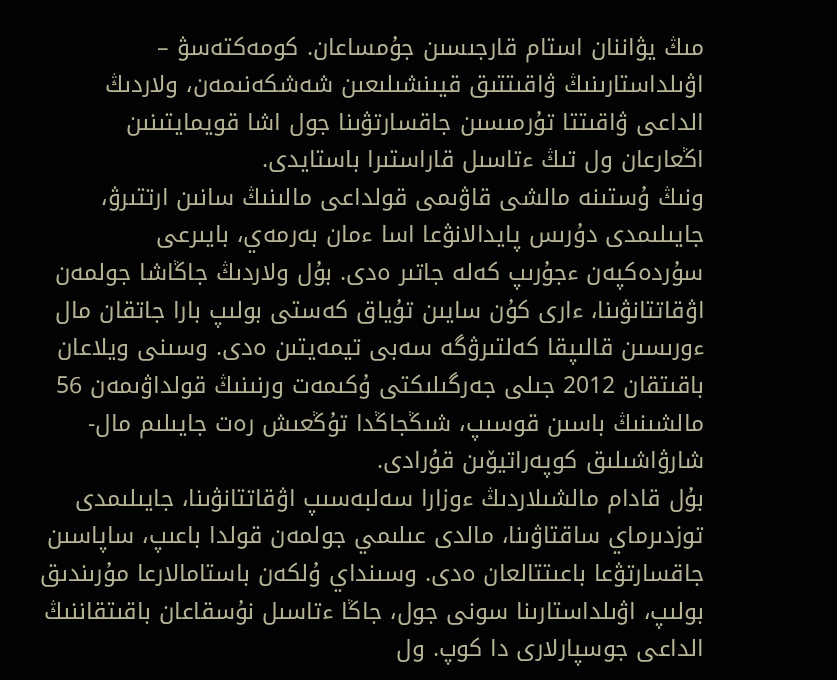مىڭ يۋاننان استام قارجىسىن جۇمساعان. كومەكتەسۋ – اۋىلداستارىنىڭ ۋاقىتتىق قيىنشىلىعىن شەشكەنىمەن، ولاردىڭ الداعى ۋاقىتتا تۇرمىسىن جاقسارتۋىنا جول اشا قويمايتىنىن اڭعارعان ول تىڭ ءتاسىل قاراستىرا باستايدى.
ونىڭ ۇستىنە مالشى قاۋىمى قولداعى مالىنىڭ سانىن ارتتىرۋ، جايىلىمدى دۇرىس پايدالانۋعا اسا ءمان بەرمەي، بايىرعى سۇردەكپەن ءجۇرىپ كەلە جاتىر ەدى. بۇل ولاردىڭ جاڭاشا جولمەن اۋقاتتانۋىنا، ءارى كۇن سايىن تۇياق كەستى بولىپ بارا جاتقان مال ءورىسىن قالىپقا كەلتىرۋگە سەبى تيمەيتىن ەدى. وسىنى ويلاعان باقىتقان 2012 جىلى جەرگىلىكتى ۇكىمەت ورنىنىڭ قولداۋىمەن 56 مالشىنىڭ باسىن قوسىپ، شىڭجاڭدا تۇڭعىش رەت جايىلىم مال-شارۋاشىلىق كوپەراتيۆىن قۇرادى.
بۇل قادام مالشىلاردىڭ ءوزارا سەلبەسىپ اۋقاتتانۋىنا، جايىلىمدى توزدىرماي ساقتاۋىنا، مالدى عىلىمي جولمەن قولدا باعىپ، ساپاسىن جاقسارتۋعا باعىتتالعان ەدى. وسىنداي ۇلكەن باستامالارعا مۇرىندىق بولىپ، اۋىلداستارىنا سونى جول، جاڭا ءتاسىل نۇسقاعان باقىتقاننىڭ الداعى جوسپارلارى دا كوپ. ول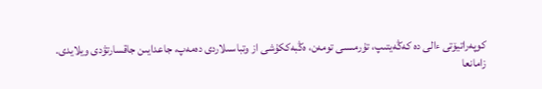كوپەراتيۆتى ءالى دە كەڭەيتىپ، تۇرمىسى تومەن، ەڭبەككۇشى از وتباسىلاردى دەمەپ، جاعدايىن جاقسارتۋدى ويلايدى.
زامانعا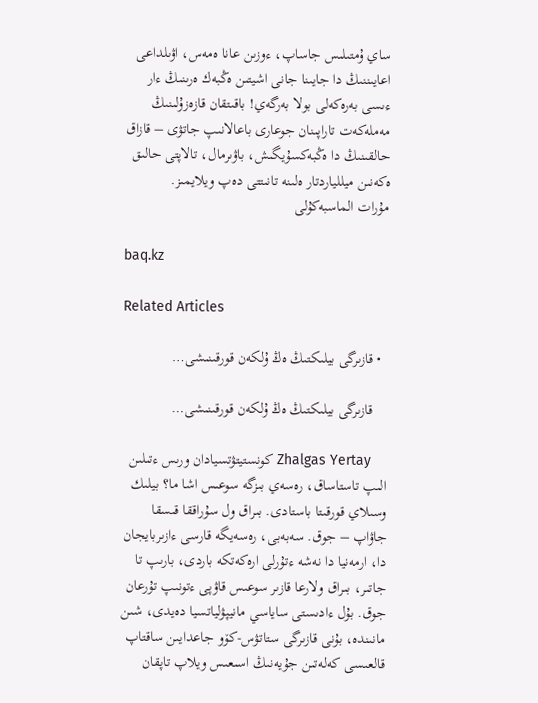ساي ۇمتىلىس جاساپ، ءوزىن عانا ەمەس، اۋىلداعى اعايىننىڭ دا جايىنا جانى اشيتىن ەڭبەك ەرىنىڭ ءار ءىسى بەرەكەلى بولا بەرگەي! باقىتقان قازەزۇلىنىڭ مەملەكەت تاراپىنان جوعارى باعالانىپ جاتۋى – قازاق حالقىنىڭ دا ەڭبەكسۇيگىش، باۋىرمال، تالاپتى حالىق ەكەنىن ميللياردتار ەلىنە تانىتتى دەپ ويلايمىز.
مۇرات الماسبەكۇلى

baq.kz

Related Articles

  • قازىرگى بيلىكتىڭ ەڭ ۇلكەن قورقىنىشى…

    قازىرگى بيلىكتىڭ ەڭ ۇلكەن قورقىنىشى…

    Zhalgas Yertay كونستيتۋتسيادان ورىس ءتىلىن الىپ تاستاساق، رەسەي بىزگە سوعىس اشا ما؟ بيلىك وسىلاي قورقىتا باستادى. بىراق ول سۇراققا قىسقا جاۋاپ – جوق. سەبەبى، رەسەيگە قارسى ءازىربايجان دا، ارمەنيا دا نەشە ءتۇرلى ارەكەتكە باردى، بارىپ تا جاتىر، بىراق ولارعا قازىر سوعىس قاۋپى ءتونىپ تۇرعان جوق. بۇل ءادىستى ساياسي مانيپۋلياتسيا دەيدى، شىن مانىندە، بۇنى قازىرگى ستاتۋس-كۆو جاعدايىن ساقتاپ قالعىسى كەلەتىن جۇيەنىڭ اسىعىس ويلاپ تاپقان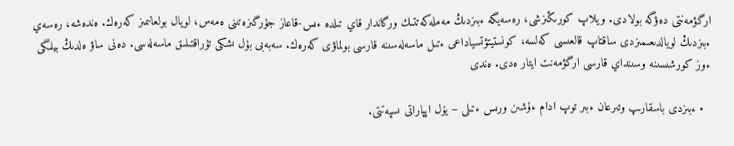ارگۋمەنتى دەۋگە بولادى. ويلاپ كورىڭىزشى، رەسەيگە ءبىزدىڭ مەملەكەتتىك ورگاندار قاي تىلدە ءىس-قاعاز جۇرگىزەتىنى ەمەس، لويال بولعانىمىز كەرەك. ەندەشە، رەسەي ءبىزدىڭ لويالدىعىمىزدى ساقتاپ قالعىسى كەلسە، كونستيتۋتسياداعى ءتىل ماسەلەسىنە قارسى بولماۋى كەرەك. سەبەبى بۇل ىشكى تۇراقتىلىق ماسەلەسى. دەنى ساۋ ەلدىڭ بيلىگى ءوز كورشىسىنە وسىنداي قارسى ارگۋمەنت ايتار ەدى. ەندى

  • ءبىزدى باسقارىپ وتىرعان ءبىر توپ ادام ءۇشىن ورىس ءتىلى – يۆل اپپاراتى ىسپەتتى.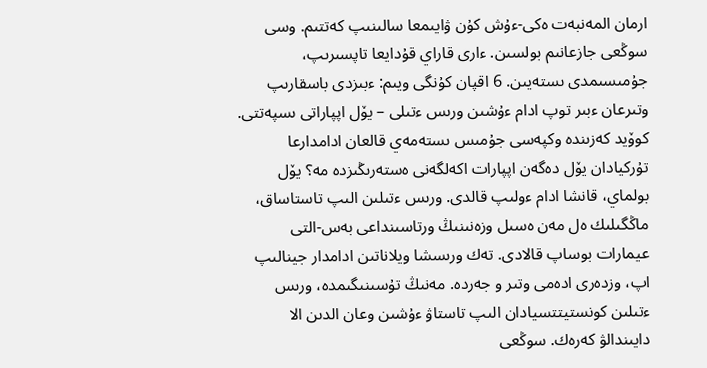ارمان المەنبەت ەكى-ءۇش كۇن ۋايىمعا سالىنىپ كەتتىم. وسى سوڭعى جازعانىم بولسىن. ءارى قاراي قۇدايعا تاپسىرىپ، جۇمىسىمدى ىستەيىن. 6 اقپان كۇنگى ويىم: ءبىزدى باسقارىپ وتىرعان ءبىر توپ ادام ءۇشىن ورىس ءتىلى – يۆل اپپاراتى ىسپەتتى. كوۆيد كەزىندە وكپەسى جۇمىس ىستەمەي قالعان ادامدارعا تۇركيادان يۆل دەگەن اپپارات اكەلگەنى ەستەرىڭىزدە مە؟ يۆل بولماي، قانشا ادام ءولىپ قالدى. ورىس ءتىلىن الىپ تاستاساق، ماڭگىلىك ەل مەن ەسىل وزەنىنىڭ ورتاسىنداعى بەس-التى عيمارات بوساپ قالادى. تەك ورىسشا ويلاناتىن ادامدار جينالىپ اپ، وزدەرى ادەمى وتىر و جەردە. مەنىڭ تۇسىنىگىمدە، ورىس ءتىلىن كونستيتتسيادان الىپ تاستاۋ ءۇشىن وعان الدىن الا دايىندالۋ كەرەك. سوڭعى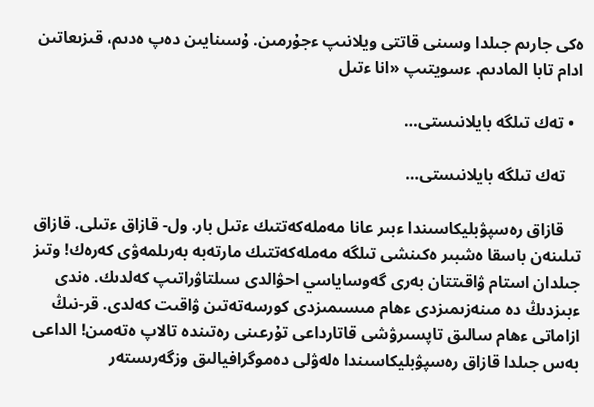ەكى جارىم جىلدا وسىنى قاتتى ويلانىپ ءجۇرمىن. ۇسىنايىن دەپ ەدىم، قىزىعاتىن ادام تابا المادىم. ءسويتىپ «انا ءتىل

  • تەك تىلگە بايلانىستى…

    تەك تىلگە بايلانىستى…

    قازاق رەسپۋبليكاسىندا ءبىر عانا مەملەكەتتىك ءتىل بار. ول- قازاق ءتىلى. قازاق تىلىنەن باسقا ەشبىر ەكىنشى تىلگە مەملەكەتتىك مارتەبە بەرىلمەۋى كەرەك! وتىز جىلدان استام ۋاقىتتان بەرى گەوساياسي احۋالدى سىلتاۋراتىپ كەلدىك. ەندى ءبىزدىڭ دە مىنەزىمىزدى ءھام مىسىمىزدى كورسەتەتىن ۋاقىت كەلدى. قر-نىڭ ازاماتى ءھام سالىق تاپسىرۋشى قاتارداعى تۇرعىنى رەتىندە تالاپ ەتەمىن! الداعى بەس جىلدا قازاق رەسپۋبليكاسىندا ەلەۋلى دەموگرافيالىق وزگەرىستەر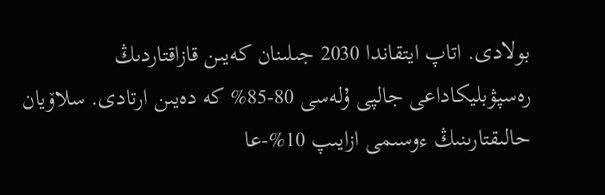بولادى. اتاپ ايتقاندا 2030 جىلىنان كەيىن قازاقتاردىڭ رەسپۋبليكاداعى جالپى ۇلەسى 80-85% كە دەيىن ارتادى. سلاۆيان حالىقتارىنىڭ ءوسىمى ازايىپ 10%-عا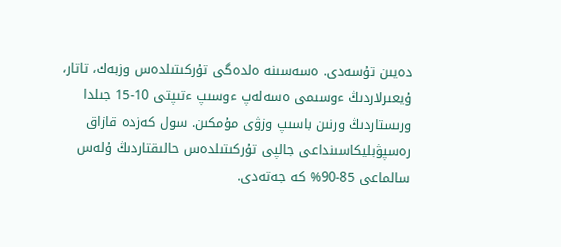دەيىن تۇسەدى. ەسەسىنە ەلدەگى تۇركىتىلدەس وزبەك، تاتار، ۇيعىرلاردىڭ ءوسىمى ەسەلەپ ءوسىپ ءتىپتى 10-15 جىلدا ورىستاردىڭ ورنىن باسىپ وزۋى مۇمكىن. سول كەزدە قازاق رەسپۋبليكاسىنداعى جالپى تۇركىتىلدەس حالىقتاردىڭ ۇلەس سالماعى 85-90% كە جەتەدى.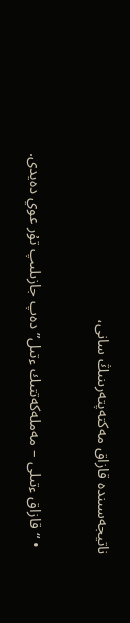ناتيجەسىندە قازاق مەكتەپتەرىنىڭ سانى،

  • “قازاق ءتىلى – مەملەكەتتىك ءتىل” دەپ جازىلىپ تۇر عوي دەيدى.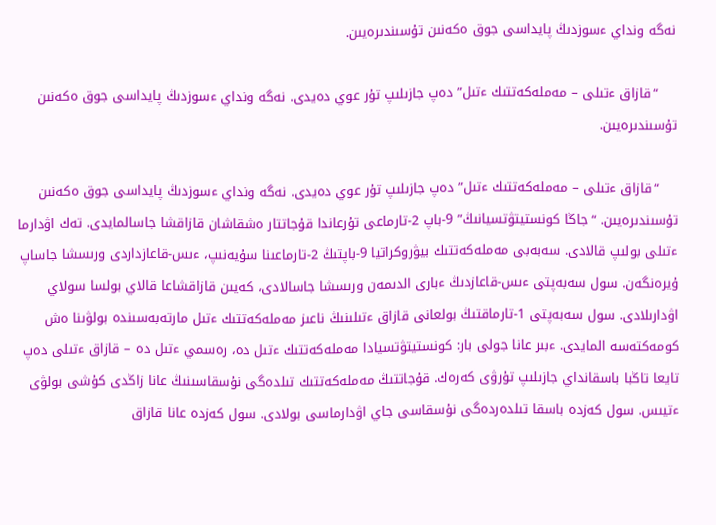نەگە ونداي ءسوزدىڭ پايداسى جوق ەكەنىن تۇسىندىرەيىن.

    “قازاق ءتىلى – مەملەكەتتىك ءتىل” دەپ جازىلىپ تۇر عوي دەيدى. نەگە ونداي ءسوزدىڭ پايداسى جوق ەكەنىن تۇسىندىرەيىن.

    “قازاق ءتىلى – مەملەكەتتىك ءتىل” دەپ جازىلىپ تۇر عوي دەيدى. نەگە ونداي ءسوزدىڭ پايداسى جوق ەكەنىن تۇسىندىرەيىن. “جاڭا كونستيتۋتسيانىڭ” 9-باپ 2-تارماعى تۇرعاندا قۇجاتتار ەشقاشان قازاقشا جاسالمايدى. تەك اۋدارما ءتىلى بولىپ قالادى. سەبەبى مەملەكەتتىك بيۋروكراتيا 9-باپتىڭ 2-تارماعىنا سۇيەنىپ، ءىس-قاعازداردى ورىسشا جاساپ ۇيرەنگەن. سول سەبەپتى ءىس-قاعازدىڭ ءبارى الدىمەن ورىسشا جاسالادى، كەيىن قازاقشاعا قالاي بولسا سولاي اۋدارىلادى. سول سەبەپتى 1-تارماقتىڭ بولعانى قازاق ءتىلىنىڭ ناعىز مەملەكەتتىك ءتىل مارتەبەسىندە بولۋىنا ەش كومەكتەسە المايدى. ءبىر عانا جولى بار: كونستيتۋتسيادا مەملەكەتتىك ءتىل دە، رەسمي ءتىل دە – قازاق ءتىلى دەپ تايعا تاڭبا باسقانداي جازىلىپ تۇرۋى كەرەك. قۇجاتتىڭ مەملەكەتتىك تىلدەگى نۇسقاسىنىڭ عانا زاڭدى كۇشى بولۋى ءتيىس. سول كەزدە باسقا تىلدەردەگى نۇسقاسى جاي اۋدارماسى بولادى. سول كەزدە عانا قازاق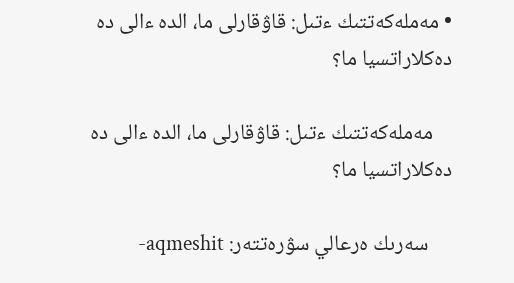• مەملەكەتتىك ءتىل: قاۋقارلى ما، الدە ءالى دە دەكلاراتسيا ما؟

    مەملەكەتتىك ءتىل: قاۋقارلى ما، الدە ءالى دە دەكلاراتسيا ما؟

     سەرىك ەرعالي سۋرەتتەر: aqmeshit-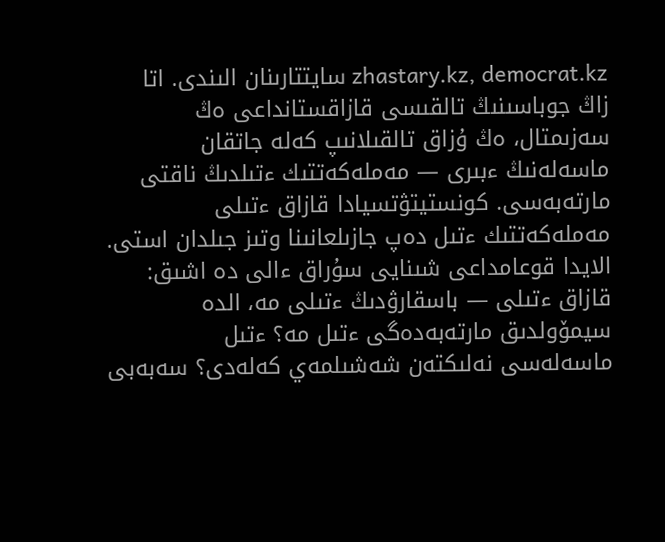zhastary.kz, democrat.kz سايتتارىنان الىندى. اتا زاڭ جوباسىنىڭ تالقىسى قازاقستانداعى ەڭ سەزىمتال، ەڭ ۇزاق تالقىلانىپ كەلە جاتقان ماسەلەنىڭ ءبىرى — مەملەكەتتىك ءتىلدىڭ ناقتى مارتەبەسى. كونستيتۋتسيادا قازاق ءتىلى مەملەكەتتىك ءتىل دەپ جازىلعانىنا وتىز جىلدان استى. الايدا قوعامداعى شىنايى سۇراق ءالى دە اشىق: قازاق ءتىلى — باسقارۋدىڭ ءتىلى مە، الدە سيمۆولدىق مارتەبەدەگى ءتىل مە؟ ءتىل ماسەلەسى نەلىكتەن شەشىلمەي كەلەدى؟ سەبەبى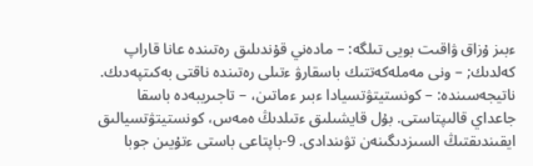ءبىز ۇزاق ۋاقىت بويى تىلگە: – مادەني قۇندىلىق رەتىندە عانا قاراپ كەلدىك; – ونى مەملەكەتتىك باسقارۋ ءتىلى رەتىندە ناقتى بەكىتپەدىك. ناتيجەسىندە: – كونستيتۋتسيادا ءبىر ءماتىن، – تاجىريبەدە باسقا جاعداي قالىپتاستى. بۇل قايشىلىق ءتىلدىڭ ەمەس، كونستيتۋتسيالىق ايقىندىقتىڭ السىزدىگىنەن تۋىندادى. 9-باپتاعى باستى ءتۇيىن جوبا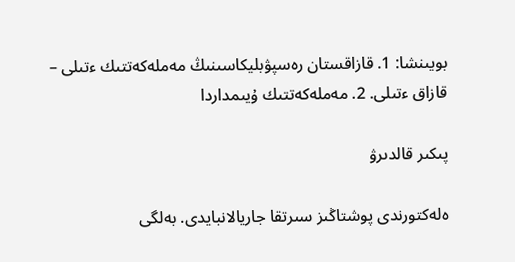بويىنشا: 1. قازاقستان رەسپۋبليكاسىنىڭ مەملەكەتتىك ءتىلى – قازاق ءتىلى. 2. مەملەكەتتىك ۇيىمداردا

پىكىر قالدىرۋ

ەلەكتورندى پوشتاڭىز سىرتقا جاريالانبايدى. بەلگى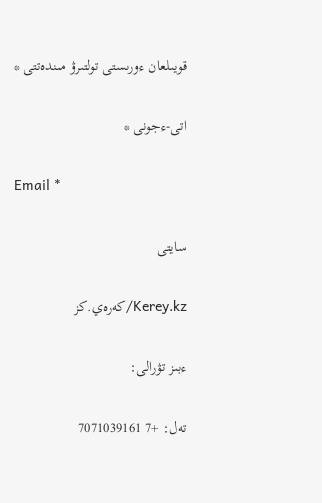قويىلعان ءورىستى تولتىرۋ مىندەتتى *

اتى-ءجونى *

Email *

سايتى

Kerey.kz/كەرەي.كز

ءبىز تۋرالى:

تەل: +7 7071039161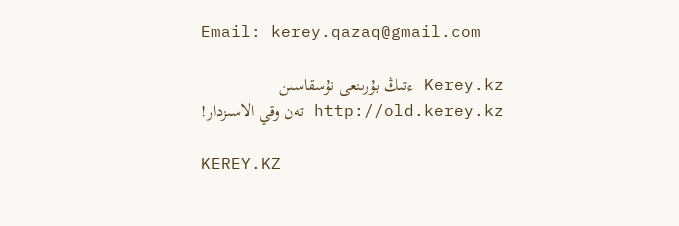Email: kerey.qazaq@gmail.com

Kerey.kz ءتىڭ بۇرىنعى نۇسقاسىن http://old.kerey.kz تەن وقي الاسىزدار!

KEREY.KZ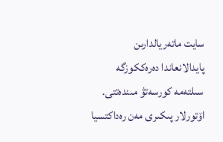سايت ماتەريالدارىن پايدالانعاندا دەرەككوزگە سىلتەمە كورسەتۋ مىندەتتى. اۆتورلار پىكىرى مەن رەداكتسيا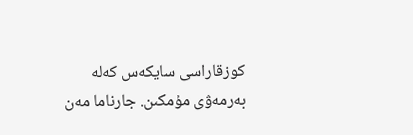كوزقاراسى سايكەس كەلە بەرمەۋى مۇمكىن. جارناما مەن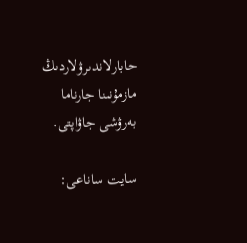حابارلاندىرۋلاردىڭ مازمۇنىنا جارناما بەرۋشى جاۋاپتى.

سايت ساناعى: